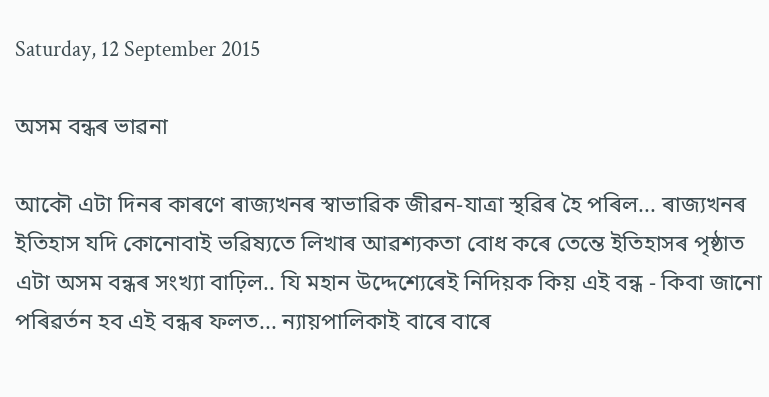Saturday, 12 September 2015

অসম বন্ধৰ ভাৱনা

আকৌ এটা দিনৰ কাৰণে ৰাজ্যখনৰ স্বাভাৱিক জীৱন-যাত্ৰা স্থৱিৰ হৈ পৰিল... ৰাজ্যখনৰ ইতিহাস যদি কোনোবাই ভৱিষ্যতে লিখাৰ আৱশ্যকতা বোধ কৰে তেন্তে ইতিহাসৰ পৃষ্ঠাত এটা অসম বন্ধৰ সংখ্যা বাঢ়িল.. যি মহান উদ্দেশ্যেৰেই নিদিয়ক কিয় এই বন্ধ - কিবা জানো পৰিৱৰ্তন হব এই বন্ধৰ ফলত... ন্যায়পালিকাই বাৰে বাৰে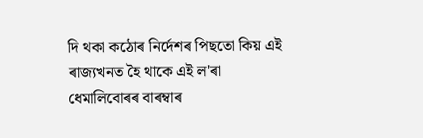দি থকা কঠোৰ নিৰ্দেশৰ পিছতো কিয় এই ৰাজ্যখনত হৈ থাকে এই ল'ৰা ধেমালিবোৰৰ বাৰম্বাৰ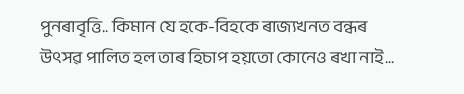পুনৰাবৃত্তি.. কিমান যে হকে-বিহকে ৰাজ্যখনত বন্ধৰ উৎসৱ পালিত হল তাৰ হিচাপ হয়তো কোনেও ৰখা নাই...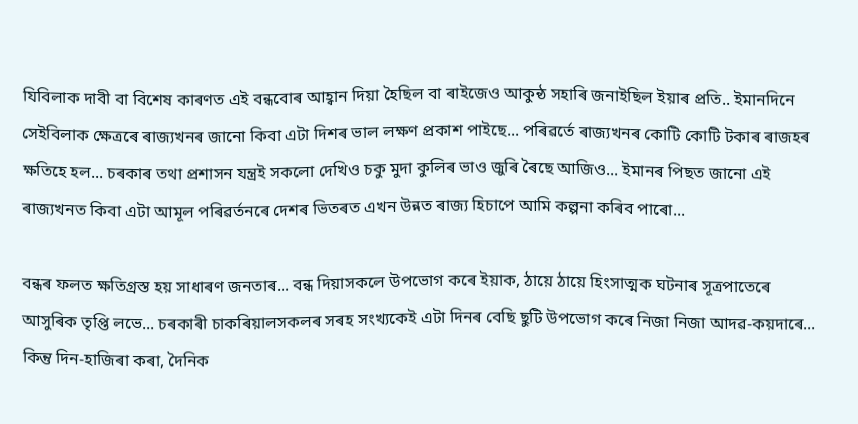যিবিলাক দাবী বা বিশেষ কাৰণত এই বন্ধবোৰ আহ্বান দিয়া হৈছিল বা ৰাইজেও আকুন্ঠ সহাৰি জনাইছিল ইয়াৰ প্ৰতি.. ইমানদিনে সেইবিলাক ক্ষেত্ৰৰে ৰাজ্যখনৰ জানো কিবা এটা দিশৰ ভাল লক্ষণ প্ৰকাশ পাইছে... পৰিৱৰ্তে ৰাজ্যখনৰ কোটি কোটি টকাৰ ৰাজহৰ ক্ষতিহে হল... চৰকাৰ তথা প্ৰশাসন যন্ত্ৰই সকলো দেখিও চকু মুদা কুলিৰ ভাও জুৰি ৰৈছে আজিও... ইমানৰ পিছত জানো এই ৰাজ্যখনত কিবা এটা আমূল পৰিৱৰ্তনৰে দেশৰ ভিতৰত এখন উন্নত ৰাজ্য হিচাপে আমি কল্পনা কৰিব পাৰো...

বন্ধৰ ফলত ক্ষতিগ্ৰস্ত হয় সাধাৰণ জনতাৰ... বন্ধ দিয়াসকলে উপভোগ কৰে ইয়াক, ঠায়ে ঠায়ে হিংসাত্মক ঘটনাৰ সূত্ৰপাতেৰে আসুৰিক তৃপ্তি লভে... চৰকাৰী চাকৰিয়ালসকলৰ সৰহ সংখ্যকেই এটা দিনৰ বেছি ছুটি উপভোগ কৰে নিজা নিজা আদৱ-কয়দাৰে... কিন্তু দিন-হাজিৰা কৰা, দৈনিক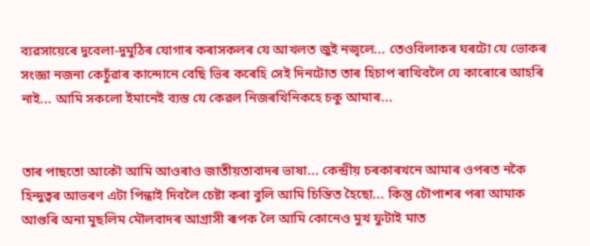ব্যৱসায়েৰে দুবেলা-দুমুঠিৰ যোগাৰ কৰাসকলৰ যে আখলত জুই নজ্বলে... তেওবিলাকৰ ঘৰটো যে ভোকৰ সংজ্ঞা নজনা কেচুঁৱাৰ কান্দোনে বেছি ভিৰ কৰেহি সেই দিনটোত তাৰ হিচাপ ৰাখিবলৈ যে কাৰোৰে আহৰি নাই... আমি সকলো ইমানেই ব্যস্ত যে কেৱল নিজৰখিনিকহে চকু আমাৰ...


তাৰ পাছতো আকৌ আমি আওৰাও জাতীয়তাবাদৰ ভাষা... কেন্দ্ৰীয় চৰকাৰখনে আমাৰ ওপৰত নকৈ হিন্দুত্বৰ আভৰণ এটা পিন্ধাই দিবলৈ চেষ্টা কৰা বুলি আমি চিন্তিত হৈছো... কিন্তু চৌপাশৰ পৰা আমাক আগুৰি অনা মুছলিম মৌলবাদৰ আগ্ৰাসী ৰূপক লৈ আমি কোনেও মুখ ফুটাই মাত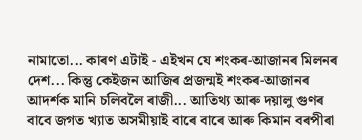নামাতো... কাৰণ এটাই - এইখন যে শংকৰ-আজানৰ মিলনৰ দেশ... কিন্তু কেইজন আজিৰ প্ৰজন্মই শংকৰ-আজানৰ আদৰ্শক মানি চলিবলৈ ৰাজী... আতিথ্য আৰু দয়ালু গুণৰ বাবে জগত খ্যাত অসমীয়াই বাৰে বাৰে আৰু কিমান বৰপীৰা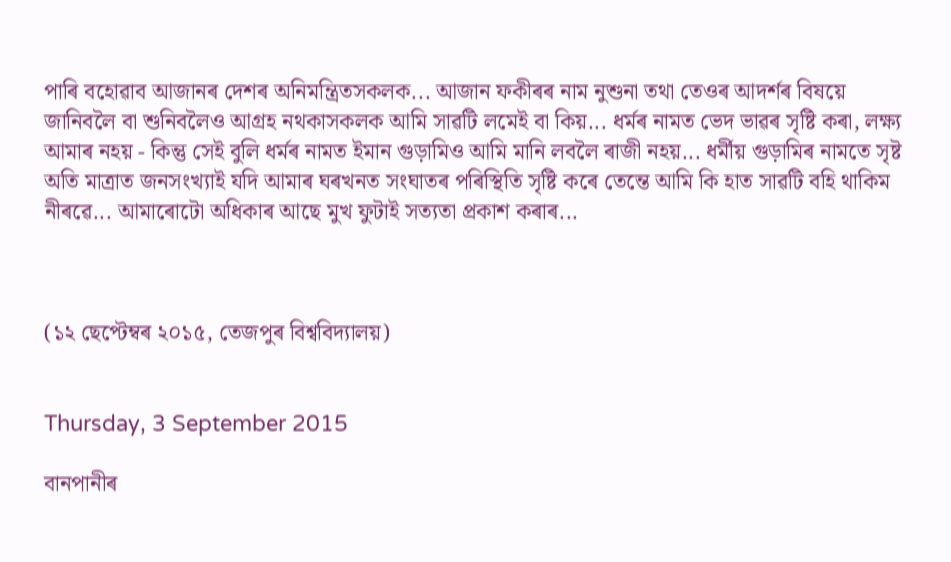পাৰি বহোৱাব আজানৰ দেশৰ অনিমন্ত্ৰিতসকলক... আজান ফকীৰৰ নাম নুশুনা তথা তেওৰ আদৰ্শৰ বিষয়ে জানিবলৈ বা শুনিবলৈও আগ্ৰহ নথকাসকলক আমি সাৱটি লমেই বা কিয়... ধৰ্মৰ নামত ভেদ ভাৱৰ সৃষ্টি কৰা, লক্ষ্য আমাৰ নহয় - কিন্তু সেই বুলি ধৰ্মৰ নামত ইমান গুড়ামিও আমি মানি লবলৈ ৰাজী নহয়... ধৰ্মীয় গুড়ামিৰ নামতে সৃষ্ট অতি মাত্ৰাত জনসংখ্যাই যদি আমাৰ ঘৰখনত সংঘাতৰ পৰিস্থিতি সৃষ্টি কৰে তেন্তে আমি কি হাত সাৱটি বহি থাকিম নীৰৱে... আমাৰোটো অধিকাৰ আছে মুখ ফুটাই সত্যতা প্ৰকাশ কৰাৰ...



(১২ ছেপ্টেম্বৰ ২০১৫, তেজপুৰ বিশ্ববিদ্যালয়)


Thursday, 3 September 2015

বানপানীৰ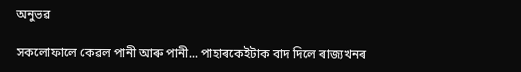অনুভৱ

সকলোফালে কেৱল পানী আৰু পানী... পাহাৰকেইটাক বাদ দিলে ৰাজ্যখনৰ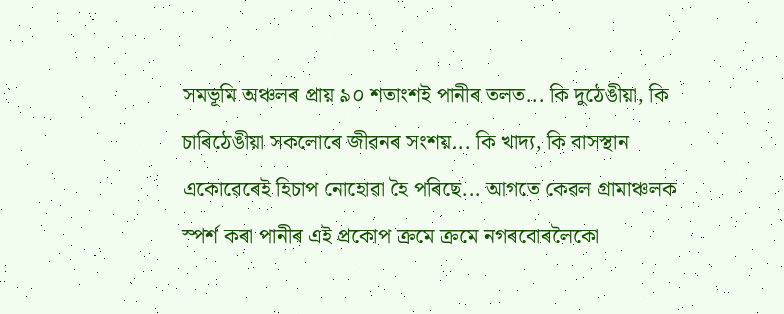সমভূমি অঞ্চলৰ প্ৰায় ৯০ শতাংশই পানীৰ তলত... কি দুঠেঙীয়া, কি চাৰিঠেঙীয়া সকলোৰে জীৱনৰ সংশয়... কি খাদ্য, কি বাসস্থান একোৱেৰেই হিচাপ নোহোৱা হৈ পৰিছে... আগতে কেৱল গ্ৰামাঞ্চলক স্পৰ্শ কৰা পানীৰ এই প্ৰকোপ ক্ৰমে ক্ৰমে নগৰবোৰলৈকো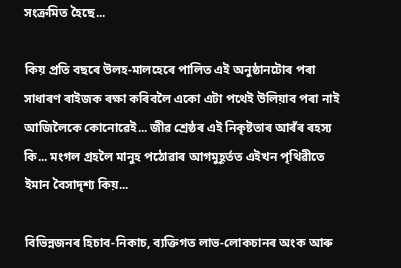সংক্ৰমিত হৈছে...

কিয় প্ৰতি বছৰে উলহ-মালহেৰে পালিত এই অনুষ্ঠানটোৰ পৰা সাধাৰণ ৰাইজক ৰক্ষা কৰিবলৈ একো এটা পথেই উলিয়াব পৰা নাই আজিলৈকে কোনোৱেই... জীৱ শ্ৰেষ্ঠৰ এই নিকৃষ্টতাৰ আৰঁৰ ৰহস্য কি... মংগল গ্ৰহলৈ মানুহ পঠোৱাৰ আগমুহূৰ্তত এইখন পৃথিৱীতে ইমান বৈসাদৃশ্য কিয়...

বিভিন্নজনৰ হিচাব-নিকাচ, ব্যক্তিগত লাভ-লোকচানৰ অংক আৰু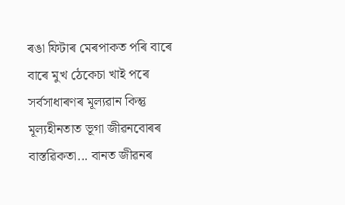ৰঙা ফিটাৰ মেৰপাকত পৰি বাৰে বাৰে মুখ ঠেকেচা খাই পৰে সৰ্বসাধাৰণৰ মূল্যৱান কিন্তু মূল্যহীনতাত ভূগা জীৱনবোৰৰ বাস্তৱিকতা... বানত জীৱনৰ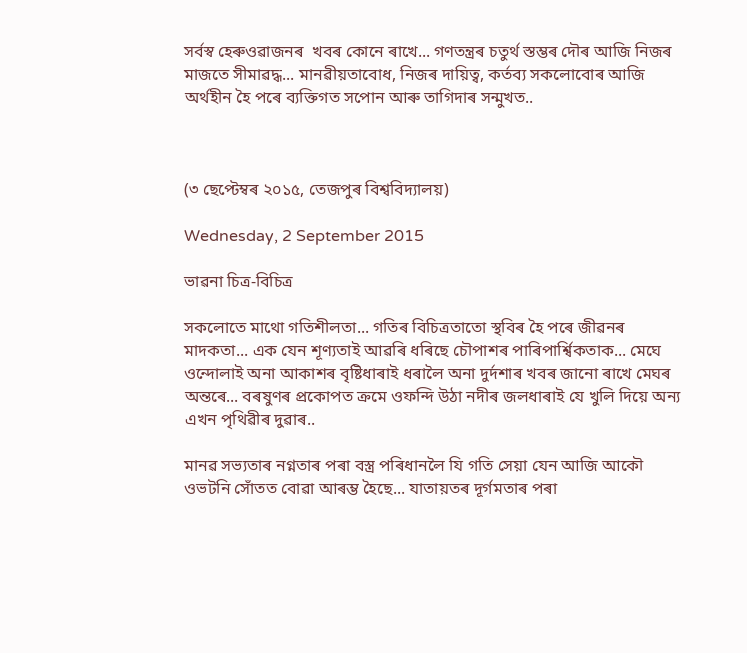সৰ্বস্ব হেৰুওৱাজনৰ  খবৰ কোনে ৰাখে... গণতন্ত্ৰৰ চতুৰ্থ স্তম্ভৰ দৌৰ আজি নিজৰ মাজতে সীমাৱদ্ধ... মানৱীয়তাবোধ, নিজৰ দায়িত্ব, কৰ্তব্য সকলোবোৰ আজি অৰ্থহীন হৈ পৰে ব্যক্তিগত সপোন আৰু তাগিদাৰ সন্মুখত..



(৩ ছেপ্টেম্বৰ ২০১৫, তেজপুৰ বিশ্ববিদ্যালয়)

Wednesday, 2 September 2015

ভাৱনা চিত্ৰ-বিচিত্ৰ

সকলোতে মাথো গতিশীলতা... গতিৰ বিচিত্ৰতাতো স্থবিৰ হৈ পৰে জীৱনৰ মাদকতা... এক যেন শূণ্যতাই আৱৰি ধৰিছে চৌপাশৰ পাৰিপাৰ্শ্বিকতাক... মেঘে ওন্দোলাই অনা আকাশৰ বৃষ্টিধাৰাই ধৰালৈ অনা দুৰ্দশাৰ খবৰ জানো ৰাখে মেঘৰ অন্তৰে... বৰষুণৰ প্ৰকোপত ক্ৰমে ওফন্দি উঠা নদীৰ জলধাৰাই যে খুলি দিয়ে অন্য এখন পৃথিৱীৰ দুৱাৰ..

মানৱ সভ্যতাৰ নগ্নতাৰ পৰা বস্ত্ৰ পৰিধানলৈ যি গতি সেয়া যেন আজি আকৌ ওভটনি সোঁতত বোৱা আৰম্ভ হৈছে... যাতায়তৰ দূৰ্গমতাৰ পৰা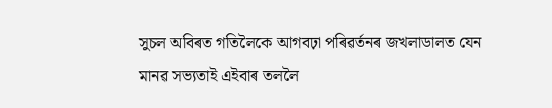সুচল অবিৰত গতিলৈকে আগবঢ়া পৰিৱৰ্তনৰ জখলাডালত যেন মানৱ সভ্যতাই এইবাৰ তললৈ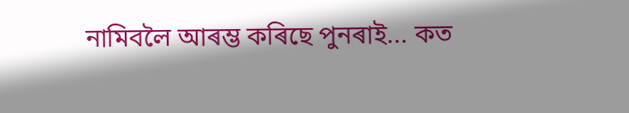নামিবলৈ আৰম্ভ কৰিছে পুনৰাই... কত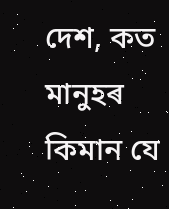দেশ, কত মানুহৰ কিমান যে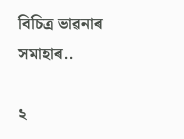বিচিত্ৰ ভাৱনাৰ সমাহাৰ..

২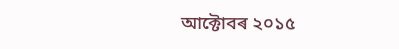আক্টোবৰ ২০১৫